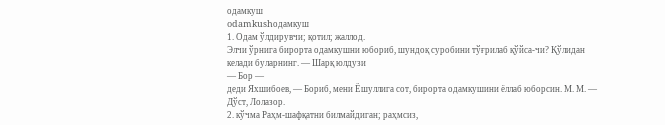одамкуш
odamkushодамкуш
1. Одам ўлдирувчи; қотил; жаллод.
Элчи ўрнига бирорта одамкушни юбориб, шундоқ суробини тўғрилаб қўйса-чи? Қўлидан келади буларнинг. — Шарқ юлдузи
— Бор —
деди Яхшибоев, — Бориб, мени Ёшуллига сот, бирорта одамкушини ёллаб юборсин. М. М. — Дўст, Лолазор.
2. кўчма Раҳм-шафқатни билмайдиган; раҳмсиз,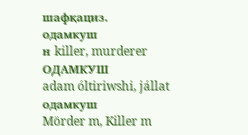шафқациз.
одамкуш
н killer, murderer
ОДАМКУШ
adam óltiriwshi, jállat
одамкуш
Mörder m, Killer m